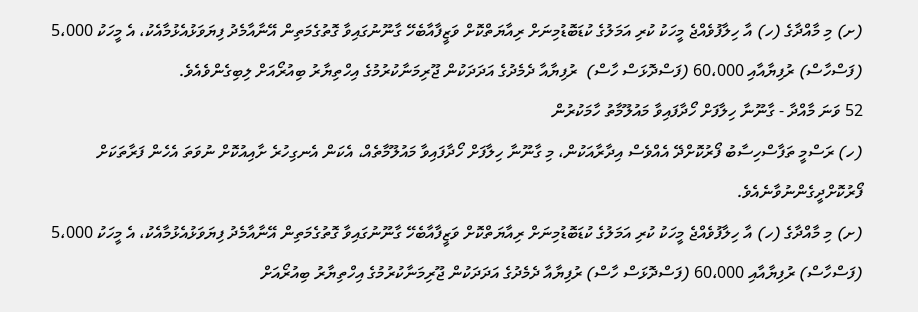(ށ) މި މާއްދާގެ (ހ) އާ ހިލާފުވެއްޖެ މީހަކު ކުރި އަމަލުގެ ކުޑަބޮޑުމިނަށް ރިއާޔަތްކޮށް ވަޒީފާއާބެހޭ ގާނޫނުގައިވާ ގޮތުގެމަތިން އޭނާއާމެދު ފިޔަވަޅުއެޅުމާއެކު، އެ މީހަކު 5،000 (ފަސްހާސް) ރުފިޔާއާއި 60،000 (ފަސްދޮޅަސް ހާސް)  ރުފިޔާއާ ދެމެދުގެ އަދަދަކުން ޖޫރިމަނާކުރުމުގެ އިހްތިޔާރު ބިއުރޯއަށް ލިބިގެންވެއެވެ.
52 ވަނަ މާއްދާ - ގާނޫނާ ހިލާފަށް ހޯދާފައިވާ މައުލޫމާތު ހާމަކުރުން
(ހ) ރަސްމީ ތަފާސްހިސާބު ފޯރުކޮށްދޭ އެއްވެސް އިދާރާއަކުން، މި ގާނޫނާ ހިލާފަށް ހޯދާފައިވާ މައުލޫމާތެއް، އެކަން އެނގިހުރެ ށާއިއުކޮށް ނުވަތަ އެހެން ފަރާތަކަށް ފޯރުކޮށްދީގެންނުވާނެއެވެ.
(ށ) މި މާއްދާގެ (ހ) އާ ހިލާފުވެއްޖެ މީހަކު ކުރި އަމަލުގެ ކުޑަބޮޑުމިނަށް ރިއާޔަތްކޮށް ވަޒީފާއާބެހޭ ގާނޫނުގައިވާ ގޮތުގެމަތިން އޭނާއާމެދު ފިޔަވަޅުއެޅުމާއެކު، އެ މީހަކު 5،000 (ފަސްހާސް) ރުފިޔާއާއި 60،000 (ފަސްދޮޅަސް ހާސް) ރުފިޔާއާ ދެމެދުގެ އަދަދަކުން ޖޫރިމަނާކުރުމުގެ އިހްތިޔާރު ބިއުރޯއަށް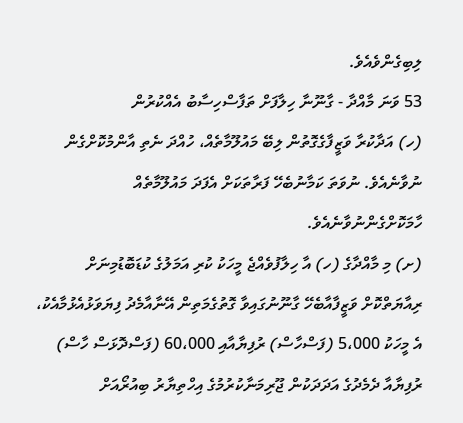ލިބިގެންވެއެވެ.
53 ވަނަ މާއްދާ - ގާނޫނާ ހިލާފަށް ތަފާސްހިސާބު އެއްކުރުން
(ހ) އަދާކުރާ ވަޒީފާގެގޮތުން ލިބޭ މައުލޫމާތެއް، ހުއްދަ ނެތި އާންމުކޮށްގެން ނުވާނެއެވެ. ނުވަތަ ކަމާނުބެހޭ ފަރާތަކަށް އެފަދަ މައުލޫމާތެއް ހާމަކޮށްގެންނުވާނެއެވެ.
(ށ) މި މާއްދާގެ (ހ) އާ ހިލާފުވެއްޖެ މީހަކު ކުރި އަމަލުގެ ކުޑަބޮޑުމިނަށް ރިއާޔަތްކޮށް ވަޒީފާއާބެހޭ ގާނޫނުގައިވާ ގޮތުގެމަތިން އޭނާއާމެދު ފިޔަވަޅުއެޅުމާއެކު، އެ މީހަކު 5،000 (ފަސްހާސް) ރުފިޔާއާއި 60،000 (ފަސްދޮޅަސް ހާސް) ރުފިޔާއާ ދެމެދުގެ އަދަދަކުން ޖޫރިމަނާކުރުމުގެ އިހްތިޔާރު ބިއުރޯއަށް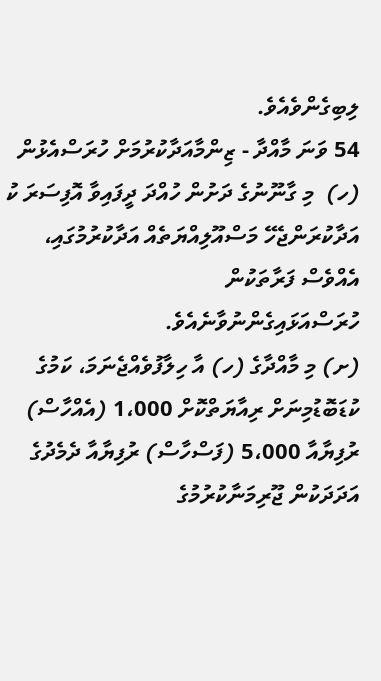ލިބިގެންވެއެވެ.
54 ވަނަ މާއްދާ - ޒިންމާއަދާކުރުމަށް ހުރަސްއެޅުން
(ހ)  މި ގާނޫނުގެ ދަށުން ހުއްދަ ދީފައިވާ އޮފިސަރަ ކު އަދާކުރަންޖެހޭ މަސްއޫލިއްޔަތެއް އަދާކުރުމުގައި، އެއްވެސް ފަރާތަކުން
ހުރަސްއަޅައިގެންނުވާނެއެވެ.
(ށ) މި މާއްދާގެ (ހ) އާ ހިލާފުވެއްޖެނަމަ، ކަމުގެ ކުޑަބޮޑުމިނަށް ރިއާޔަތްކޮށް 1،000 (އެއްހާސް) ރުފިޔާއާ 5،000 (ފަސްހާސް) ރުފިޔާއާ ދެމެދުގެ އަދަދަކުން ޖޫރިމަނާކުރުމުގެ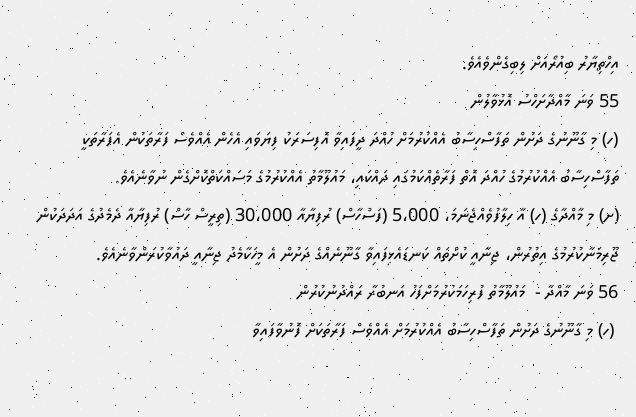އިހްތިޔާރު ބިއުރޯއަށް ލިބިގެންވެއެވެ.
55 ވަނަ މާއްދާށަހްސު އޮޅުވާލުން
(ހ) މި ގާނޫނުގެ ދަށުން ތަފާސްހިސާބު އެއްކުރުމަށް ހުއްދަ ދީފައިވާ އޮފިސަރަކު ފިޔަވައި އެހެން އެއްވެސް ފަރާތަކުން އެފަރާތަކީ
ތަފާސްހިސާބު އެއްކުރުމުގެ ހުއްދަ އޮތް ފަރާތެއްކަމުގައި ދައްކައި، މައުލޫމާތު އެއްކުރުމުގެ މަސައްކަތްކޮށްގެން ނުވާނެއެވެ.
(ށ) މި މާއްދާގެ (ހ) އާ ހިލާފުވެއްޖެނަމަ، 5،000 (ފަސްހާސް) ރުފިޔާއާ 30،000 (ތިރީސް ހާސް) ރުފިޔާއާ ދެމެދުގެ އަދަދަކުން ޖޫރިމަނާކުރުމުގެ އިތުރުން، ޖިނާއީ ކުށްތައް ކަނޑައެޅިފައިވާ ގާނޫނެއްގެ ދަށުން އެ މީހަކާމެދު ޖިނާއީ ދައުވާކުރަންވާނެއެވެ.
56 ވަނަ މާއްދާ -  މައުލޫމާތު ފުރިހަމަކުރުމަށްފަހު އަނބުރާ ރައްދުނުކުރުން
 (ހ) މި ގާނޫނުގެ ދަށުން ތަފާސްހިސާބު އެއްކުރުމަށް އެއްވެސް ފަރާތަކަށް ފޮނުވާފައިވާ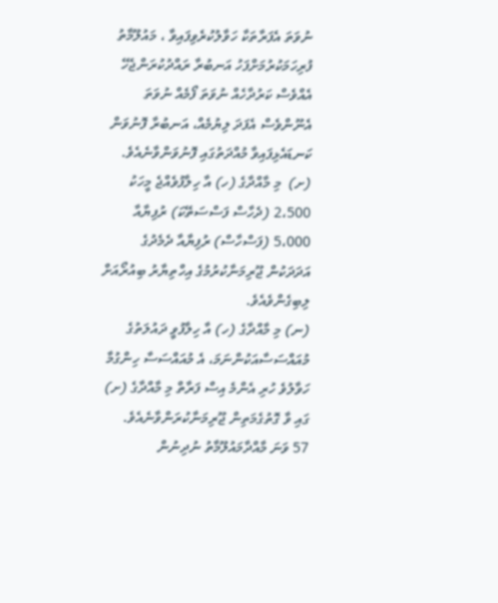ނުވަތަ އެފަރާތަކާ ހަވާލުކުރެވިފައިވާ ، މައުލޫމާތު ފުރިހަމަކުރުމަށްފަހު އަނބުރާ ރައްދުކުރަންޖެހޭ އެއްވެސް ކަރުދާހެއް ނުވަތަ ފޯމެއް ނުވަތަ އެނޫންވެސް އެފަދަ ލިޔުމެއް، އަނބުރާ ފޮނުވަން ކަނޑައެޅިފައިވާ މުއްދަތުގައި ފޮނުވަންވާނެއެވެ.
(ށ)  މި މާއްދާގެ (ހ) އާ ހިލާފުވެއްޖެ މީހަކު 2،500 (ދެހާސް ފަސްސަތޭކަ) ރުފިޔާއާ 5،000 (ފަސްހާސް) ރުފިޔާއާ ދެމެދުގެ އަދަދަކުން ޖޫރިމަނާކުރުމުގެ އިހްތިޔާރު ބިއުރޯއަށް ލިބިގެންވެއެވެ.
(ނ) މި މާއްދާގެ (ހ) އާ ހިލާފުވީ ދައުލަތުގެ މުއައްސަސާއަކުންނަމަ، އެ މުއައްސަސާ ހިންގުމާ ހަވާލުވެ ހުރި އެންމެ އިސް ފަރާތް މި މާއްދާގެ (ށ) ގައި ވާ ގޮތުގެމަތިން ޖޫރިމަނާކުރަންވާނެއެވެ.
57 ވަނަ މާއްދާމައުލޫމާތު ނުދިނުން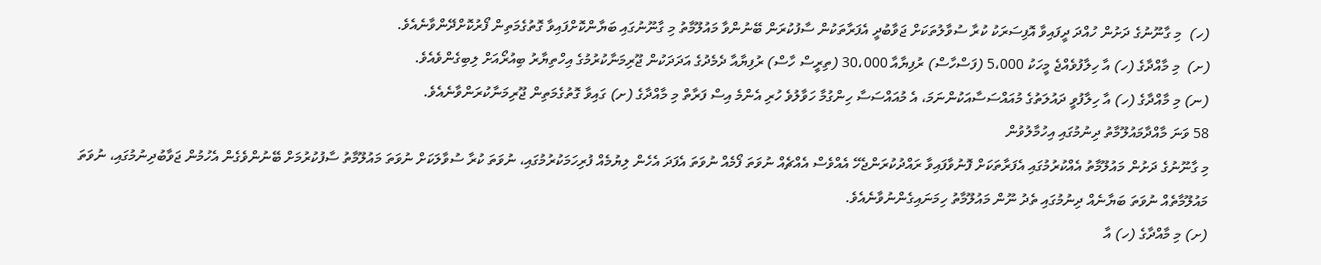(ހ)  މި ގާނޫނުގެ ދަށުން ހުއްދަ ދީފައިވާ އޮފިސަރަކު ކުރާ ސުވާލުތަކަށް ޖަވާބުދީ އެފަރާތަކުން ސާފުކުރަން ބޭނުންވާ މައުލޫމާތު މި ގާނޫނުގައި ބަޔާންކޮށްފައިވާ ގޮތުގެމަތިން ފޯރުކޮށްދޭންވާނެއެވެ.
(ށ)  މި މާއްދާގެ (ހ) އާ ހިލާފުވެއްޖެ މީހަކު 5،000 (ފަސްހާސް) ރުފިޔާއާ 30،000 (ތިރީސް ހާސް) ރުފިޔާއާ ދެމެދުގެ އަދަދަކުން ޖޫރިމަނާކުރުމުގެ އިހްތިޔާރު ބިއުރޯއަށް ލިބިގެންވެއެވެ.
(ނ) މި މާއްދާގެ (ހ) އާ ހިލާފުވީ ދައުލަތުގެ މުއައްސަސާއަކުންނަމަ، އެ މުއައްސަސާ ހިންގުމާ ހަވާލުވެ ހުރި އެންމެ އިސް ފަރާތް މި މާއްދާގެ (ށ) ގައިވާ ގޮތުގެމަތިން ޖޫރިމަނާކުރަންވާނެއެވެ.
58 ވަނަ މާއްދާމައުލޫމާތު ދިނުމުގައި އިހުމާލުވުން
މި ގާނޫނުގެ ދަށުން މައުލޫމާތު އެއްކުރުމުގައި އެފަރާތަކަށް ފޮނުވާފައިވާ ރައްދުކުރަންޖެހޭ އެއްވެސް އެއްޗެއް ނުވަތަ ފޯމެއް ނުވަތަ އެފަދަ އެހެން ލިޔުމެއް ފުރިހަމަކުރުމުގައި، ނުވަތަ ކުރާ ސުވާލަކަށް ނުވަތަ މައުލޫމާތު ސާފުކުރުމަށް ބޭނުންވެގެން އެހުމުން ޖަވާބުދިނުމުގައި، ނުވަތަ މައުލޫމާތެއް ނުވަތަ ބަޔާނެއް ދިނުމުގައި ތެދު ނޫން މައުލޫމާތު ހިމަނައިގެންނުވާނެއެވެ.
(ށ) މި މާއްދާގެ (ހ) އާ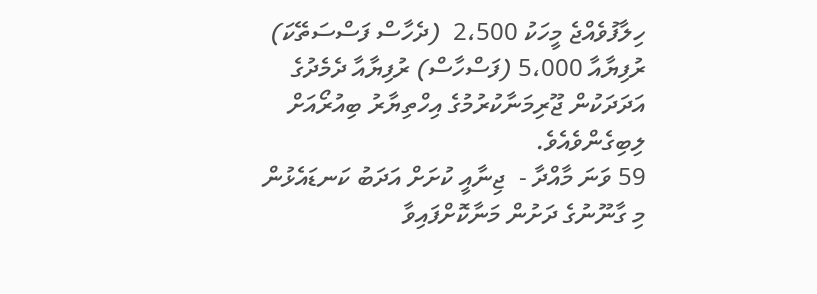ހިލާފުވެއްޖެ މީހަކު 2،500  (ދެހާސް ފަސްސަތޭކަ) ރުފިޔާއާ 5،000 (ފަސްހާސް) ރުފިޔާއާ ދެމެދުގެ އަދަދަކުން ޖޫރިމަނާކުރުމުގެ އިހްތިޔާރު ބިއުރޯއަށް ލިބިގެންވެއެވެ.
59 ވަނަ މާއްދާ -  ޖިނާއީ ކުށަށް އަދަބު ކަނޑައެޅުން
މި ގާނޫނުގެ ދަށުން މަނާކޮށްފައިވާ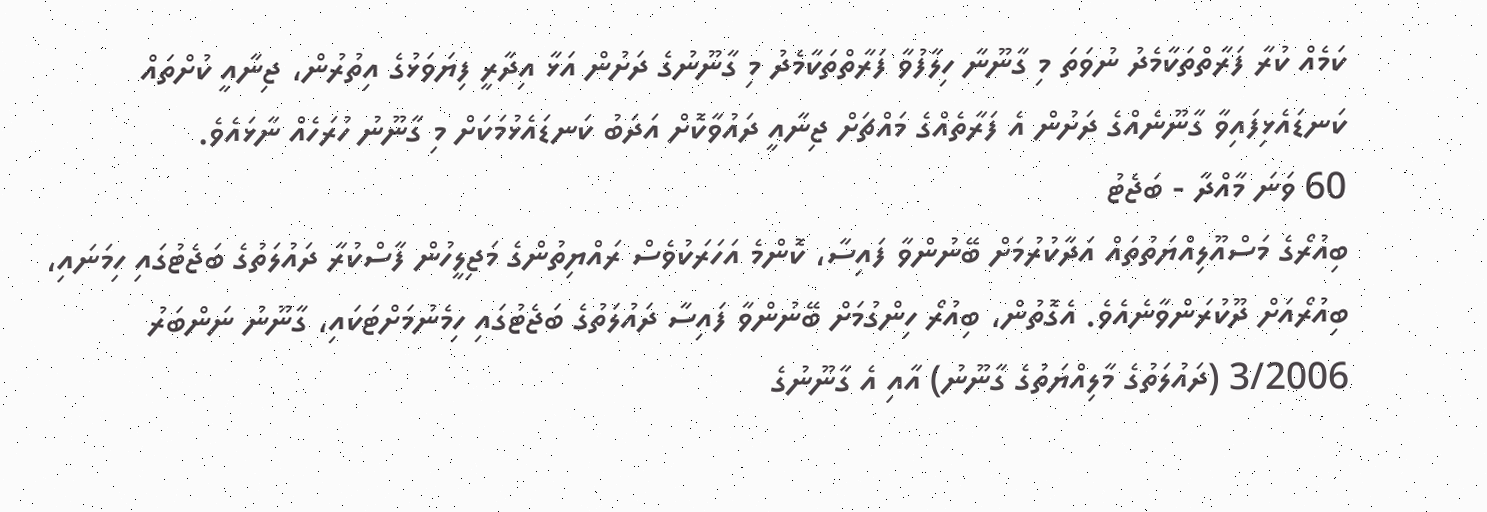ކަމެއް ކުރާ ފަރާތްތަކާމެދު ނުވަތަ މި ގާނޫނާ ހިލާފުވާ ފަރާތްތަކާމެދު މި ގާނޫނުގެ ދަށުން އަޅާ އިދާރީ ފިޔަވަޅުގެ އިތުރުން، ޖިނާއީ ކުށްތައް ކަނޑައެޅިފައިވާ ގާނޫނެއްގެ ދަށުން އެ ފަރާތެއްގެ މައްޗަށް ޖިނާއީ ދައުވާކޮށް އަދަބު ކަނޑައެޅުމަކަށް މި ގާނޫނު ހުރަހެއް ނާޅައެވެ.
60 ވަނަ މާއްދާ - ބަޖެޓު
ބިއުރޯގެ މަސްއޫލިއްޔަތުތައް އަދާކުރުމަށް ބޭނުންވާ ފައިސާ، ކޮންމެ އަހަރަކުވެސް ރައްޔިތުންގެ މަޖިލީހުން ފާސްކުރާ ދައުލަތުގެ ބަޖެޓުގައި ހިމަނައި، ބިއުރޯއަށް ދޫކުރަންވާނެއެވެ. އެގޮތުން، ބިއުރޯ ހިންގުމަށް ބޭނުންވާ ފައިސާ ދައުލަތުގެ ބަޖެޓުގައި ހިމެނުމަށްޓަކައި، ގާނޫނު ނަންބަރު 3/2006 (ދައުލަތުގެ މާލިއްޔަތުގެ ގާނޫނު) އާއި އެ ގާނޫނުގެ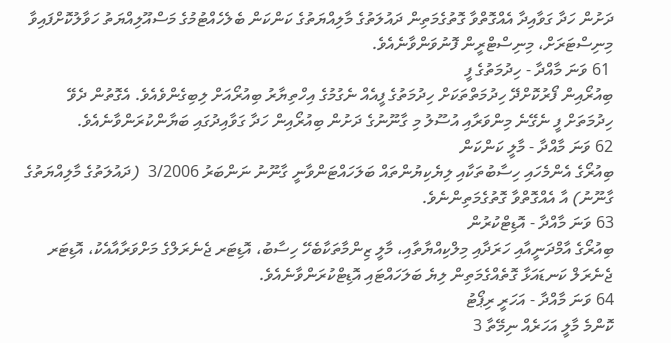ދަށުން ހަދާ ގަވާއިދާ އެއްގޮތްވާ ގޮތުގެމަތިން ދައުލަތުގެ މާލިއްޔަތުގެ ކަންކަން ބެލެހެއްޓުމުގެ މަސްއޫލިއްޔަތު ހަވާލުކޮށްފައިވާ މިނިސްޓަރަށް، މިނިސްޓްރީން ފޮނުވަންވާނެއެވެ.
 61 ވަނަ މާއްދާ - ހިދުމަތުގެ ފީ
ބިއުރޯއިން ފޯރުކޮށްދޭ ހިދުމަތްތަކަށް ހިދުމަތުގެ ފީއެއް ނެގުމުގެ އިހްތިޔާރު ބިއުރޯއަށް ލިބިގެންވެއެވެ. އެގޮތުން ދެވޭ ހިދުމަތަށް ފީ ނެގޭނެ މިންވަރާއި އުސޫލު މި ގާނޫނުގެ ދަށުން ބިއުރޯއިން ހަދާ ގަވާއިދުގައި ބަޔާންކުރަންވާނެއެވެ.
62 ވަނަ މާއްދާ - މާލީ ކަންކަން
ބިއުރޯގެ އެންމެހައި ހިސާބުތަކާއި ލިޔެކިޔުންތައް ބަލަހައްޓަންވާނީ ގާނޫނު ނަންބަރު 3/2006  (ދައުލަތުގެ މާލިއްޔަތުގެ ގާނޫނު) އާ އެއްގޮތްވާ ގޮތުގެމަތިންނެވެ.
63 ވަނަ މާއްދާ - އޮޑިޓްކުރުން
ބިއުރޯގެ އާމްދަނީއާއި ހަރަދާއި މިލްކިއްޔާތާއި، މާލީ ޒިންމާތަކާބެހޭ ހިސާބު، އޮޑިޓަރ ޖެނެރަލްގެ މަށްވަރާއާއެކު، އޮޑިޓަރ ޖެނެރަލް ކަނޑައަޅާ ގޮތެއްގެމަތިން ލިޔެ ބަލަހައްޓައި އޮޑިޓްކުރަންވާނެއެވެ.
64 ވަނަ މާއްދާ - އަހަރީ ރިޕޯޓު
ކޮންމެ މާލީ އަހަރެއް ނިމޭތާ 3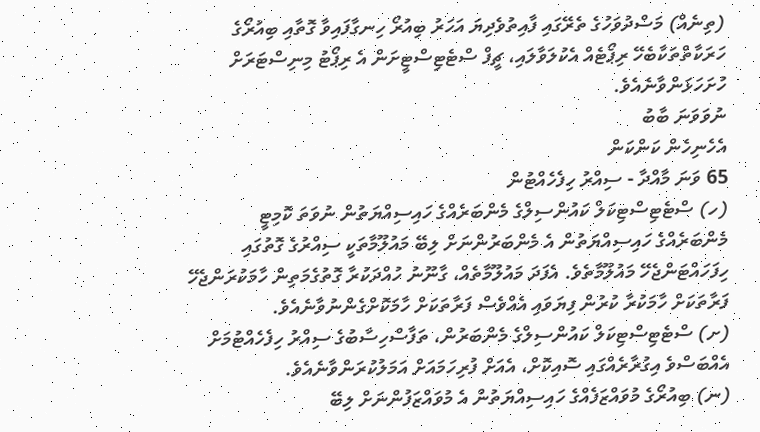(ތިނެއް) މަސްދުވަހުގެ ތެރޭގައި ފާއިތުވެދިޔަ އަހަރު ބިއުރޯ ހިނގާފައިވާ ގޮތާއި ބިއުރޯގެ ހަރަކާތްތަކާބެހޭ ރިޕޯޓެއް އެކުލަވާލައި، ޗީފް ސްޓެޓިސްޓީށަން އެ ރިޕޯޓު މިނިސްޓަރަށް ހުށަހަޅަންވާނެއެވެ.
ނުވަވަނަ ބާބު
އެހެނިހެން ކަންކަން
65 ވަނަ މާއްދާ - ސިއްރު ހިފެހެއްޓުން
(ހ) ސްޓެޓިސްޓިކަލް ކައުންސިލްގެ މެންބަރެއްގެ ހައިސިއްޔަތުން ނުވަތަ ކޮމިޓީ މެންބަރެއްގެ ހައިސިއްޔަތުން އެ މެންބަރުންނަށް ލިބޭ މައުލޫމާތަކީ ސިއްރުގެ ގޮތުގައި ހިފަހައްޓަންޖެހޭ މައުލޫމާތެވެ. އެފަދަ މައުލޫމާތެއް، ގާނޫނު ހުއްދަކުރާ ގޮތުގެމަތިން ހާމަކުރަންޖެހޭ ފަރާތަކަށް ހާމަކުރާ ކުރުން ފިޔަވައި އެއްވެސް ފަރާތަކަށް ހާމަކޮށްގެންނުވާނެއެވެ.
(ށ) ސްޓެޓިސްޓިކަލް ކައުންސިލްގެ މެންބަރުން، ތަފާސްހިސާބުގެ ސިއްރު ހިފެހެއްޓުމަށް އެއްބަސްވެ އިގުރާރެއްގައި ސޮއިކޮށް، އެއަށް ފުރިހަމައަށް އަމަލުކުރަންވާނެއެވެ.
(ނ) ބިއުރޯގެ މުވައްޒަފެއްގެ ހައިސިއްޔަތުން އެ މުވައްޒަފުންނަށް ލިބޭ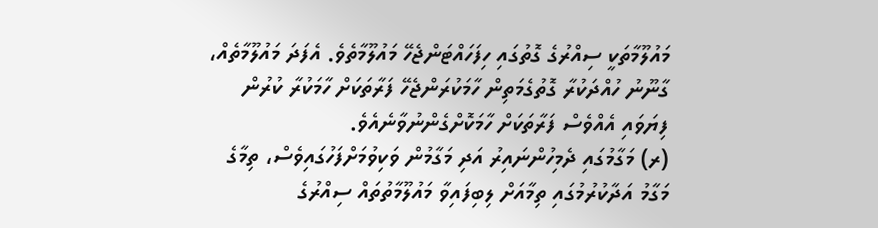މައުލޫމާތަކީ ސިއްރުގެ ގޮތުގައި ހިފަހައްޓަންޖެހޭ މައުލޫމާތެވެ. އެފަދަ މައުލޫމާތެއް، ގާނޫނު ހުއްދަކުރާ ގޮތުގެމަތިން ހާމަކުރަންޖެހޭ ފަރާތަކަށް ހާމަކުރާ ކުރުން ފިޔަވައި އެއްވެސް ފަރާތަކަށް ހާމަކޮށްގެންނުވާނެއެވެ.
(ރ) މަގާމުގައި ދެމިހުންނައިރު އަދި މަގާމުން ވަކިވުމަށްފަހުގައިވެސް، ތިމާގެ މަގާމު އަދާކުރުމުގައި ތިމާއަށް ލިބިފައިވާ މައުލޫމާތުތައް ސިއްރުގެ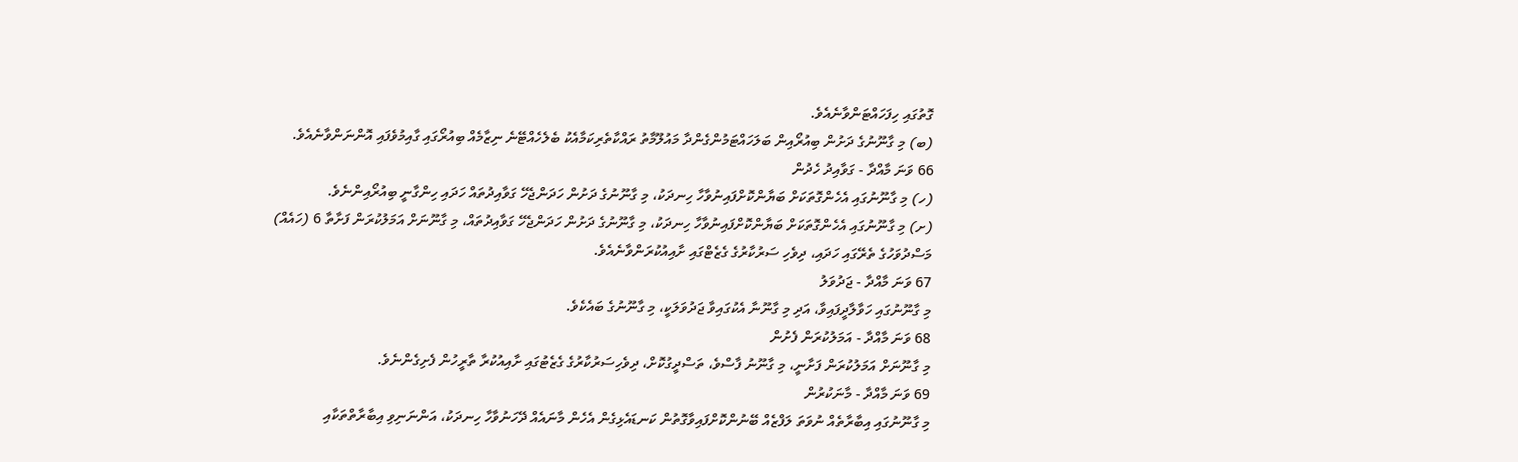ގޮތުގައި ހިފަހައްޓަންވާނެއެވެ.
(ބ) މި ގާނޫނުގެ ދަށުން ބިއުރޯއިން ބަލަހައްޓަމުންގެންދާ މައުލޫމާތު ރައްކާތެރިކަމާއެކު ބެލެހެއްޓޭނެ ނިޒާމެއް ބިއުރޯގައި ގާއިމުވެފައި އޮންނަންވާނެއެވެ.
66 ވަނަ މާއްދާ - ގަވާއިދު ހެދުން
(ހ) މި ގާނޫނުގައި އެހެންގޮތަކަށް ބަޔާންކޮށްފައިނުވާހާ ހިނދަކު، މި ގާނޫނުގެ ދަށުން ހަދަންޖެހޭ ގަވާއިދުތައް ހަދައި ހިންގާނީ ބިއުރޯއިންނެވެ.
(ށ) މި ގާނޫނުގައި އެހެންގޮތަކަށް ބަޔާންކޮށްފައިނުވާހާ ހިނދަކު، މި ގާނޫނުގެ ދަށުން ހަދަންޖެހޭ ގަވާއިދުތައް، މި ގާނޫނަށް އަމަލުކުރަން ފަށާތާ 6 (ހައެއް) މަސްދުވަހުގެ ތެރޭގައި ހަދައި، ދިވެހި ސަރުކާރުގެ ގެޒެޓްގައި ށާއިއުކުރަންވާނެއެވެ.
67 ވަނަ މާއްދާ - ޖަދުވަލު
މި ގާނޫނުގައި ހަވާލާދީފައިވާ، އަދި މި ގާނޫނާ އެކުގައިވާ ޖަދުވަލަކީ، މި ގާނޫނުގެ ބައެކެވެ.
68 ވަނަ މާއްދާ - އަމަލުކުރަން ފެށުން
މި ގާނޫނަށް އަމަލުކުރަން ފަށާނީ، މި ގާނޫނު ފާސްވެ، ތަސްދީގުކޮށް، ދިވެހިސަރުކާރުގެ ގެޒެޓުގައި ށާއިއުކުރާ ތާރީހުން ފެށިގެންނެވެ.
69 ވަނަ މާއްދާ - މާނަކުރުން
މި ގާނޫނުގައި އިބާރާތެއް ނުވަތަ ލަފްޒެއް ބޭނުންކޮށްފައިވާގޮތުން ކަނޑައެޅިގެން އެހެން މާނައެއް ދޭހަނުވާހާ ހިނދަކު، އަންނަނިވި އިބާރާތްތަކާއި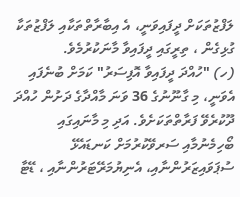ލަފްޒުތަކަށް ދީފައިވަނީ، އެ އިބާރާތްތަކާއި ލަފްޒުތަކާ ގުޅިގެން ، ތިރީގައި ދީފައިވާ މާނަކުރުމެވެ.
(ހ) "ހުއްދަ ދީފައިވާ އޮފިސަރު" ކަމަށް ބުނެފައި އެވަނީ، މި ގާނޫނުގެ 36 ވަނަ މާއްދާގެ ދަށުން ހުއްދަ ދޫކުރެވޭ ފަރާތްތަކަށެވެ. އަދި މި މާނައިގައި ބޯހިމެނުމާއި ސަރވޭކުރުމަށް ކަނޑައެޅޭ
ސުޕަވައިޒަރުންނާއި، އެނިޔުމަރޭޓަރުންނާއި ، ޑޭޓާ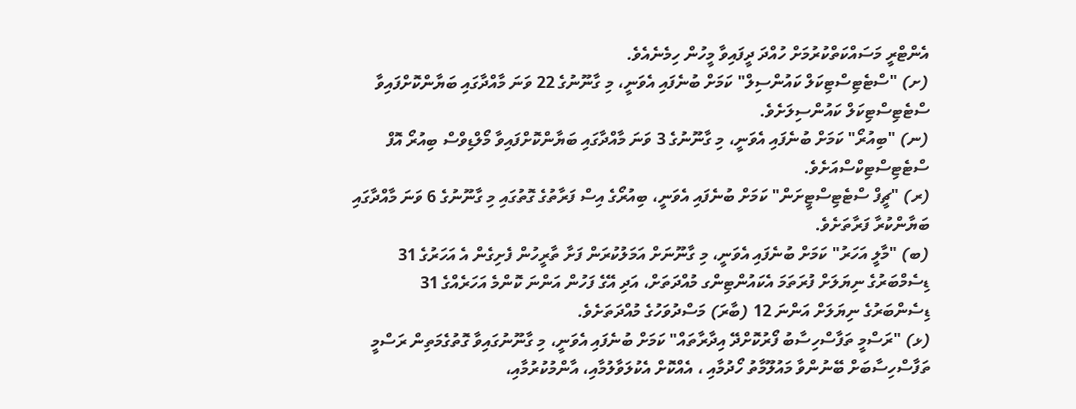އެންޓްރީ މަސައްކަތްކުރުމަށް ހުއްދަ ދީފައިވާ މީހުން ހިމެނެއެވެ.
(ށ) "ސްޓެޓިސްޓިކަލް ކައުންސިލް" ކަމަށް ބުނެފައި އެވަނީ، މި ގާނޫނުގެ 22 ވަނަ މާއްދާގައި ބަޔާންކޮށްފައިވާ ސްޓެޓިސްޓިކަލް ކައުންސިލަށެވެ.
(ނ) "ބިއުރޯ" ކަމަށް ބުނެފައި އެވަނީ، މި ގާނޫނުގެ 3 ވަނަ މާއްދާގައި ބަޔާންކޮށްފައިވާ މޯލްޑިވްސް ބިއުރޯ އޮފް ސްޓެޓިސްޓިކްސްއަށެވެ.
(ރ) "ޗީފް ސްޓެޓިސްޓީށަން" ކަމަށް ބުނެފައި އެވަނީ، ބިއުރޯގެ އިސް ފަރާތުގެ ގޮތުގައި މި ގާނޫނުގެ 6 ވަނަ މާއްދާގައި ބަޔާންކުރާ ފަރާތަށެވެ.
(ބ) "މާލީ އަހަރު" ކަމަށް ބުނެފައި އެވަނީ، މި ގާނޫނަށް އަމަލުކުރަން ފަށާ ތާރީހުން ފެށިގެން އެ އަހަރުގެ 31 ޑިސެމްބަރުގެ ނިޔަލަށް ފުރަތަމަ އެކައުންޓިންގ މުއްދަތަށް، އަދި އޭގެ ފަހުން އަންނަ ކޮންމެ އަހަރެއްގެ 31 ޑިސެންބަރުގެ ނިޔަލަށް އަންނަ 12 (ބާރަ) މަސްދުވަހުގެ މުއްދަތަށެވެ.
(ޅ) "ރަސްމީ ތަފާސްހިސާބު ފޯރުކޮށްދޭ އިދާރާތައް" ކަމަށް ބުނެފައި އެވަނީ، މި ގާނޫނުގައިވާ ގޮތުގެމަތިން ރަސްމީ ތަފާސްހިސާބަށް ބޭނުންވާ މައުލޫމާތު ހޯދުމާއި ، އެއްކޮށް އެކުލަވާލުމާއި، އާންމުކުރުމާއި،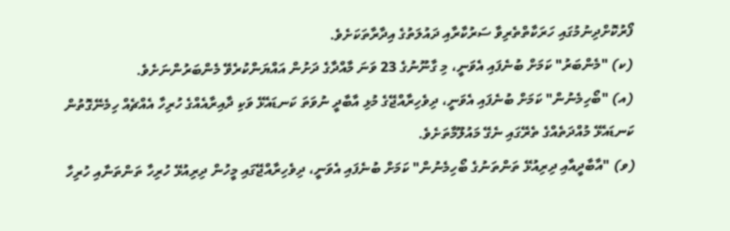ފޯރުކޮށްދިނުމުގައި ހަރަކާތްތެރިވާ ސަރުކާރާއި ދައުލަތުގެ އިދާރާތަކަށެވެ.
(ކ) "މެންބަރު" ކަމަށް ބުނެފައި އެވަނީ، މި ގާނޫނުގެ 23 ވަނަ މާއްދާގެ ދަށުން އައްޔަންކުރެވޭ މެންބަރުންނަށެވެ.
(އ) "ބޯހިމެނުން" ކަމަށް ބުނެފައި އެވަނީ، ދިވެހިރާއްޖޭގެ މުޅި އާބާދީ ނުވަތަ ކަނޑައެޅޭ ވަކި ދާއިރާއެއްގެ ހުރިހާ އެއްޗެއް ހިމެނޭގޮތުން ކަނޑައެޅޭ މުއްދަތެއްގެ ތެރޭގައި ނެގޭ މައުލޫމާތަށެވެ.
(ވ) "އާބާދީއާއި ދިރިއުޅޭ ތަންތަނުގެ ބޯހިމެނުން" ކަމަށް ބުނެފައި އެވަނީ، ދިވެހިރާއްޖޭގައި މީހުން ދިރިއުޅޭ ހުރިހާ ތަންތަނާއި ހުރިހާ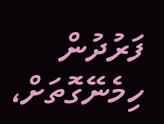ފަރުދުން ހިމެނޭގޮތަށް،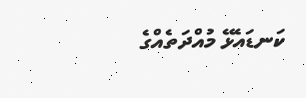ކަނޑައެޅޭ މުއްދަތެއްގެ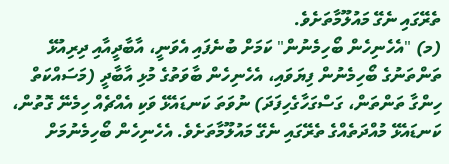ތެރޭގައި ނެގޭ މައުލޫމާތަށެވެ.
(މ) "އެހެނިހެން ބޯހިމެނުން" ކަމަށް ބުނެފައި އެވަނީ، އާބާދީއާއި ދިރިއުޅޭ ތަންތަނުގެ ބޯހިމެނުން ފިޔަވައި، އެހެނިހެން ބާވަތުގެ މުޅި އާބާދީ (މަސައްކަތް ހިންގާ ތަންތަން، ގަސްގަހާގެހިފަދަ) ނުވަތަ ކަނޑައެޅޭ ވަކި އެއްޗެއް ހިމެނޭ ގޮތުން، ކަނޑައެޅޭ މުއްދަތެއްގެ ތެރޭގައި ނެގޭ މައުލޫމާތަށެވެ. އެހެނިހެން ބޯހިމެނުމަށް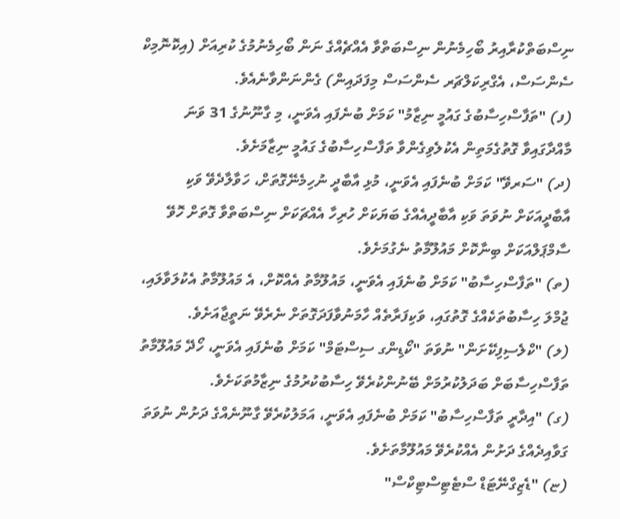ނިސްބަތްކުރާއިރު ބޯހިމެނުން ނިސްބަތްވާ އެއްޗެއްގެ ނަން ބޯހިމެނުމުގެ ކުރިއަށް (އިކޮނޮމިކް ސެންސަސް، އެގްރިކަލްޗަރ ސެންސަސް މިފަދައިން) ގެންނަންވާނެއެވެ.
(ފ) "ތަފާސްހިސާބުގެ ގައުމީ ނިޒާމު" ކަމަށް ބުނެފައި އެވަނީ، މި ގާނޫނުގެ 31 ވަނަ މާއްދާގައިވާ ގޮތުގެމަތިން އެކުލެވިގެންވާ ތަފާސްހިސާބުގެ ގައުމީ ނިޒާމަށެވެ.
(ދ) "ސަރވޭ" ކަމަށް ބުނެފައި އެވަނީ، މުޅި އާބާދީ ނުހިމެނޭގޮތަށް، ހަވާލާދެވޭ ވަކި އާބާދީއަކަށް ނުވަތަ ވަކި އާބާދީއެއްގެ ބަޔަކަށް ހުރިހާ އެއްޗަކަށް ނިސްބަތްވާ ގޮތަށް ހޮވޭ ސާމްޕަލްއަކަށް ބިނާކޮށް މައުލޫމާތު ނެގުމަށެވެ.
(ތ) "ތަފާސްހިސާބު" ކަމަށް ބުނެފައި އެވަނީ، މައުލޫމާތު އެއްކޮށް، އެ މައުލޫމާތު އެކުލަވާލައި، ޖުމްލަ ހިސާބުތަކެއްގެ ގޮތުގައި، ވަކިފަރާތެއް ހާމަނުވާފަދަގޮތަށް ނެރެވޭ ނަތީޖާއަށެވެ.
(ލ) "ކްލެސިފިކޭށަން" ނުވަތަ "ކޯޑިންގ ސިސްޓަމް" ކަމަށް ބުނެފައި އެވަނީ، ހޯދޭ މައުލޫމާތު ތަފާސްހިސާބަށް ބަދަލުކުރުމަށް ބޭނުންކުރެވޭ ހިސާބުކުރުމުގެ ނިޒާމުތަކަށެވެ.
(ގ) "އިދާރީ ތަފާސްހިސާބު" ކަމަށް ބުނެފައި އެވަނީ، އަމަލުކުރެވޭ ގާނޫނެއްގެ ދަށުން ނުވަތަ ގަވާއިދެއްގެ ދަށުން އެއްކުރެވޭ މައުލޫމާތަށެވެ.
(ޏ) "ޑެޒިގްނޭޓަޑް ސްޓެޓިސްޓިކްސް"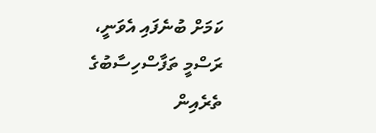ކަމަށް ބުނެފައި އެވަނީ، ރަސްމީ ތަފާސްހިސާބުގެ ތެރެއިން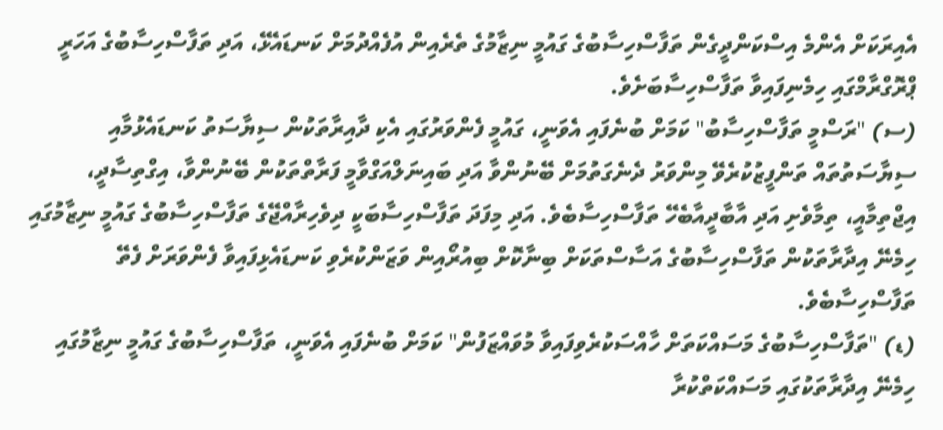އެއިރަކަށް އެންމެ އިސްކަންދީގެން ތަފާސްހިސާބުގެ ގައުމީ ނިޒާމުގެ ތެރެއިން އުފެއްދުމަށް ކަނޑައެޅޭ، އަދި ތަފާސްހިސާބުގެ އަހަރީ ޕްރޮގްރާމްގައި ހިމެނިފައިވާ ތަފާސްހިސާބަށެވެ.
(ސ) "ރަސްމީ ތަފާސްހިސާބު" ކަމަށް ބުނެފައި އެވަނީ، ގައުމީ ފެންވަރުގައި އެކި ދާއިރާތަކުން ސިޔާސަތު ކަނޑައެޅުމާއި ސިޔާސަތުތައް ތަންފީޒުކުރެވޭ މިންވަރު ދެނެގަތުމަށް ބޭނުންވާ އަދި ބައިނަލްއަގްވާމީ ފަރާތްތަކުން ބޭނުންވާ، އިގްތިސާދީ، އިޖްތިމާއީ، ތިމާވެށި އަދި އާބާދީއާބެހޭ ތަފާސްހިސާބެވެ. އަދި މިފަދަ ތަފާސްހިސާބަކީ ދިވެހިރާއްޖޭގެ ތަފާސްހިސާބުގެ ގައުމީ ނިޒާމުގައި ހިމެނޭ އިދާރާތަކުން ތަފާސްހިސާބުގެ އަސާސްތަކަށް ބިނާކޮށް ބިއުރޯއިން ވަޒަންކުރެވި ކަނޑައެޅިފައިވާ ފެންވަރަށް ފެތޭ ތަފާސްހިސާބެވެ.
(ޑ) "ތަފާސްހިސާބުގެ މަސައްކަތަށް ހާއްސަކުރެވިފައިވާ މުވައްޒަފުން" ކަމަށް ބުނެފައި އެވަނީ، ތަފާސްހިސާބުގެ ގައުމީ ނިޒާމުގައި ހިމެނޭ އިދާރާތަކުގައި މަސައްކަތްކުރާ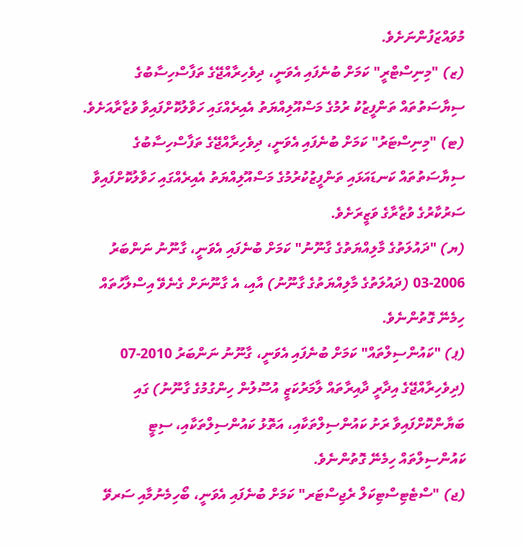މުވައްޒަފުންނަށެވެ.
(ޒ) "މިނިސްޓްރީ" ކަމަށް ބުނެފައި އެވަނީ، ދިވެހިރާއްޖޭގެ ތަފާސްހިސާބުގެ ސިޔާސަތުތައް ތަންފީޒުކު ރުމުގެ މަސްއޫލިއްޔަތު އެއިރެއްގައި ހަވާލުކޮށްފައިވާ ވުޒާރާއަށެވެ.
(ޓ) "މިނިސްޓަރު" ކަމަށް ބުނެފައި އެވަނީ، ދިވެހިރާއްޖޭގެ ތަފާސްހިސާބުގެ ސިޔާސަތުތައް ކަނޑައަޅައި ތަންފީޒުކުރުމުގެ މަސްއޫލިއްޔަތު އެއިރެއްގައި ހަވާލުކޮށްފައިވާ ސަރުކާރުގެ ވުޒާރާގެ ވަޒީރަށެވެ.
(ޔ) "ދައުލަތުގެ މާލިއްޔަތުގެ ގާނޫނު" ކަމަށް ބުނެފައި އެވަނީ، ގާނޫނު ނަންބަރު 2006-03 (ދައުލަތުގެ މާލިއްޔަތުގެ ގާނޫނު) އާއި، އެ ގާނޫނަށް ގެނެވޭ އިސްލާހުތައް ހިމެނޭ ގޮތުންނެވެ.
(ޕ) "ކައުންސިލްތައް" ކަމަށް ބުނެފައި އެވަނީ، ގާނޫނު ނަންބަރު 2010-07 (ދިވެހިރާއްޖޭގެ އިދާރީ ދާއިރާތައް ލާމަރުކަޒީ އުސޫލުން ހިންގުމުގެ ގާނޫނު) ގައި ބަޔާންކޮށްފައިވާ ރަށު ކައުންސިލްތަކާއި، އަތޮޅު ކައުންސިލްތަކާއި، ސިޓީ ކައުންސިލްތައް ހިމެނޭ ގޮތުންނެވެ.
(ޖ) "ސްޓެޓިސްޓިކަލް ރެޖިސްޓަރ" ކަމަށް ބުނެފައި އެވަނީ، ބޯހިމެނުމާއި ސަރވޭ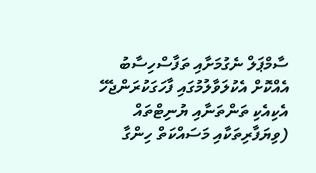ސާމްޕަލް ނެގުމަށާއި ތަފާސްހިސާބު އެއްކޮށް އެކުލަވާލުމުގައި ފާހަގަކުރަންޖެހޭ އެކިއެކި ތަންތަނާއި ޔުނިޓްތައް (ވިޔަފާރިތަކާއި މަސައްކަތް ހިންގާ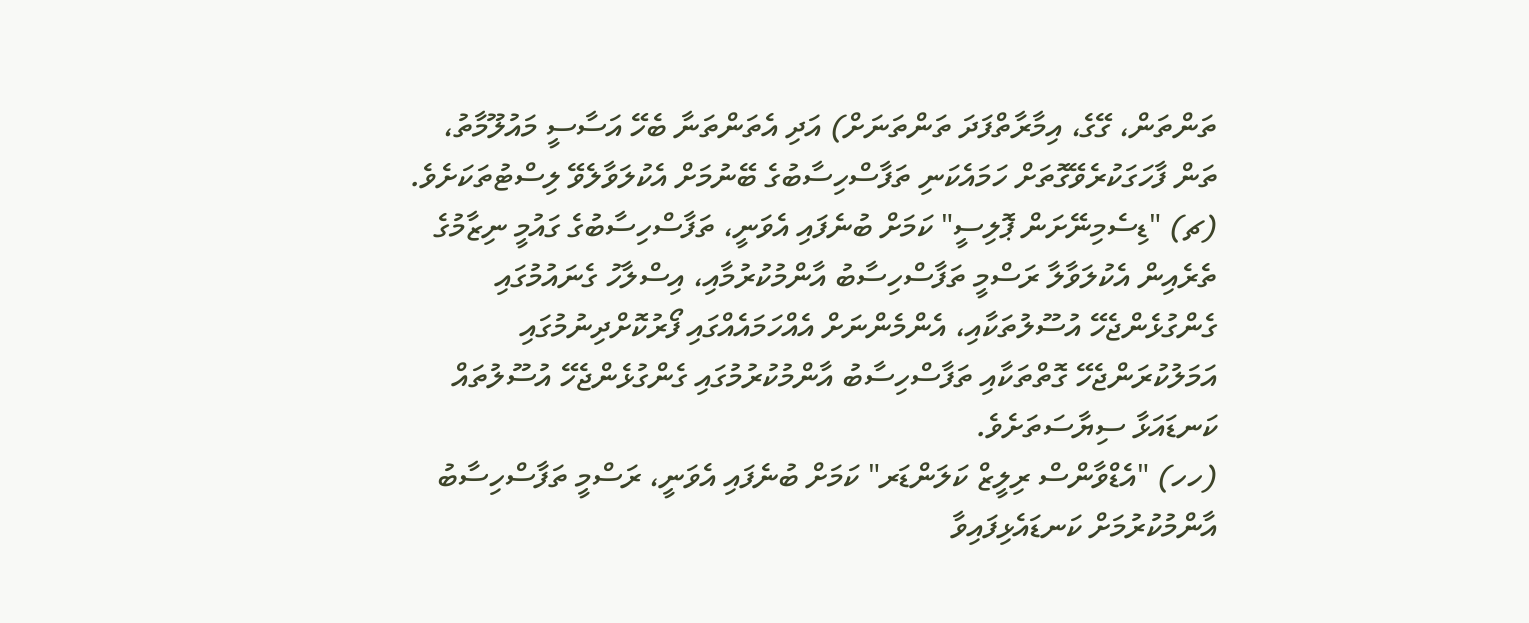ތަންތަން، ގޭގެ، އިމާރާތްފަދަ ތަންތަނަށް) އަދި އެތަންތަނާ ބެހޭ އަސާސީ މައުލޫމާތު، ތަން ފާހަގަކުރެވޭގޮތަށް ހަމައެކަނި ތަފާސްހިސާބުގެ ބޭނުމަށް އެކުލަވާލެވޭ ލިސްޓުތަކަށެވެ.
(ޗ) "ޑިސެމިނޭށަން ޕޮލިސީ" ކަމަށް ބުނެފައި އެވަނީ، ތަފާސްހިސާބުގެ ގައުމީ ނިޒާމުގެ ތެރެއިން އެކުލަވާލާ ރަސްމީ ތަފާސްހިސާބު އާންމުކުރުމާއި، އިސްލާހު ގެނައުމުގައި ގެންގުޅެންޖެހޭ އުސޫލުތަކާއި، އެންމެންނަށް އެއްހަމައެއްގައި ފޯރުކޮށްދިނުމުގައި އަމަލުކުރަންޖެހޭ ގޮތްތަކާއި ތަފާސްހިސާބު އާންމުކުރުމުގައި ގެންގުޅެންޖެހޭ އުސޫލުތައް ކަނޑައަޅާ ސިޔާސަތަށެވެ.
(ހހ) "އެޑްވާންސް ރިލީޒް ކަލަންޑަރ" ކަމަށް ބުނެފައި އެވަނީ، ރަސްމީ ތަފާސްހިސާބު އާންމުކުރުމަށް ކަނޑައެޅިފައިވާ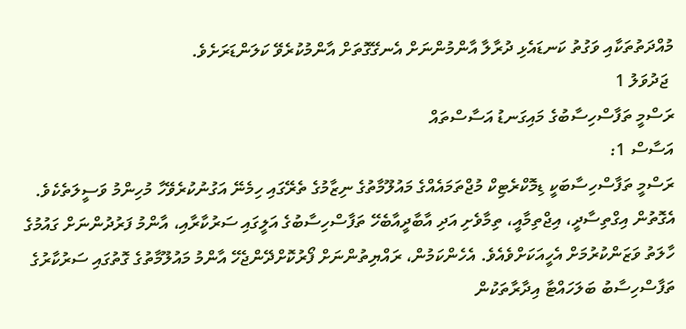މުއްދަތުތަކާއި ވަގުތު ކަނޑައެޅި ދުރާލާ އާންމުންނަށް އެނގޭގޮތަށް އާންމުކުރެވޭ ކަލަންޑަރަށެވެ.
 ޖަދުވަލު 1
ރަސްމީ ތަފާސްހިސާބުގެ މައިގަނޑު އަސާސްތައް
އަސާސް 1:
ރަސްމީ ތަފާސްހިސާބަކީ ޑިމޮކްރެޓިކް މުޖްތަމައެއްގެ މައުލޫމާތުގެ ނިޒާމުގެ ތެރޭގައި ހިމެނޭ އަގުނުކުރެވޭހާ މުހިންމު ވަސީލަތެކެވެ. އެގޮތުން އިގްތިސާދީ، އިޖްތިމާއީ، ތިމާވެށި އަދި އާބާދީއާބެހޭ ތަފާސްހިސާބުގެ އަލީގައި ސަރުކާރާއި، އާންމު ފަރުދުންނަށް ގައުމުގެ ހާލަތު ވަޒަންކުރުމަށް އެހީއަކަށްވެއެވެ. އެހެންކަމުން، ރައްޔިތުންނަށް ފޯރުކޮށްދޭންޖެހޭ އާންމު މައުލޫމާތުގެ ގޮތުގައި ސަރުކާރުގެ ތަފާސްހިސާބު ބަލަހައްޓާ އިދާރާތަކުން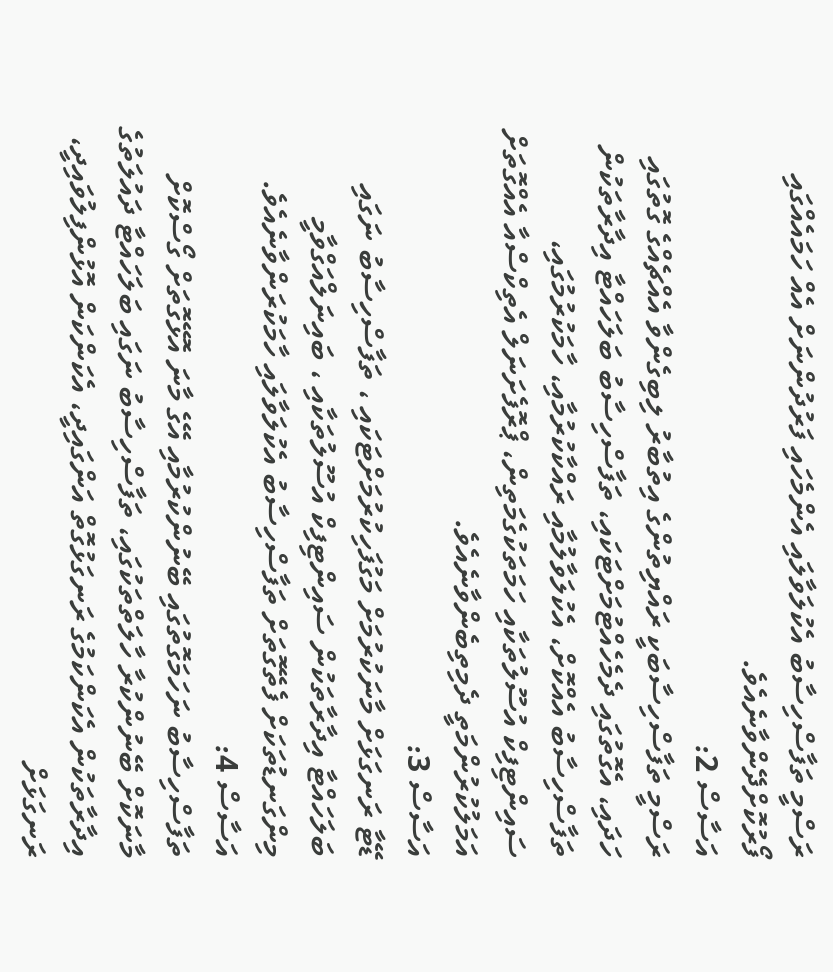ރަސްމީ ތަފާސްހިސާބު އެކުލަވާލައި އެންމެހައި ފަރުދުންނަށް އެއް ހަމައެއްގައި ފޯރުކޮށްދޭންވާނެއެވެ.
އަސާސް 2:
ރަސްމީ ތަފާސްހިސާބަކީ ރައްޔިތުންގެ އިތުބާރު ލިބިގެންވާ އެއްޗެއްގެ ގޮތުގައި ހަދައި، އެގޮތުގައި ދެމެހެއްޓުމަށްޓަކައި، ތަފާސްހިސާބު ބަލަހައްޓާ އިދާރާތަކުން ތަފާސްހިސާބު އެއްކޮށް، އެކުލަވާލުމާއި ރައްކާކުރުމާއި، ހާމަކުރުމުގައި، ސައިންޓިފިކް އުސޫލުތަކާއި ހަމަތަކުގެމަތިން، ޕްރޮފެށަނަލް އެތިކްސްއާ އެއްގޮތަށް އަމަލުކުރުންމަތީ ދެމިތިބެންވާނެއެވެ.
އަސާސް 3:
ޑޭޓާ ރަނގަޅަށް މާނަކުރުމަށް މަގުފަހިކުރުމަށްޓަކައި ، ތަފާސްހިސާބު ނަގައި ބަލަހައްޓާ އިދާރާތަކުން ސައިންޓިފިކް އުސޫލުތަކާއި ، ބައިނަލްއަގްވާމީ މިންގަނޑުތަކަށް ފެތޭގޮތަށް ތަފާސްހިސާބު އެކުލަވާލައި ހާމަކުރަންވާނެއެވެ.
އަސާސް 4:
ތަފާސްހިސާބު ނަހަމަގޮތުގައި ބޭނުންކުރުމާއި އޭގެ މާނަ އޮޅޭގޮތަށް ގޯސްކޮށް މާނަކޮށް ބޭނުންކުރާ ހާލަތްތަކުގައި، ތަފާސްހިސާބު ނަގައި ބަލަހައްޓާ ދައުލަތުގެ އިދާރާތަކުން އެކަންކަމުގެ ރަނގަޅުގޮތް އަންގައިދީ، އެކަންކަން އޮޅުންފިލުވައިދީ، ރަނގަޅަށް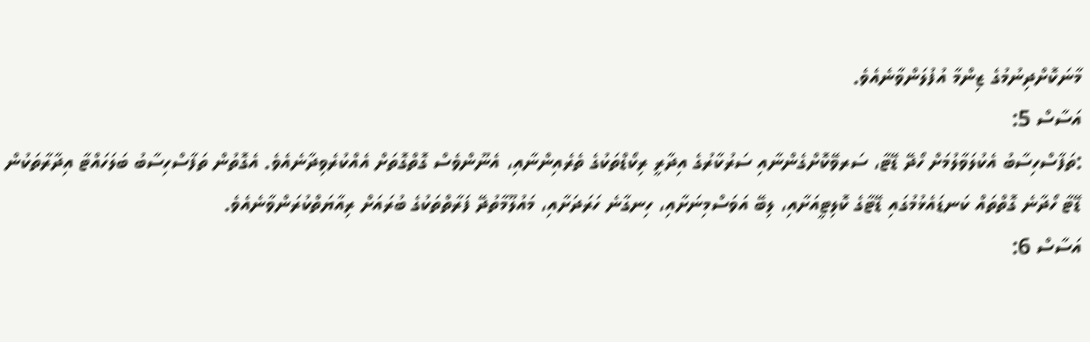މާނަކޮށްދިނުމުގެ ޒިންމާ އުފުލަންވާނެއެވެ.
އަސާސް 5:
:ތަފާސްހިސާބު އެކުލަވާލުމަށް ހޯދޭ ޑޭޓާ، ސަރވޭކޮށްގެންނާއި ސަރުކާރުގެ އިދާރީ ރިކޯޑްތަކުގެ ތެރެއިންނާއި، އެނޫންވެސް ގޮތްގޮތަށް އެއްކުރެވިދާނެއެވެ. އެގޮތުން ތަފާސްހިސާބު ބަލަހައްޓާ އިދާރާތަކުން ޑޭޓާ ހޯދާނެ ގޮތްތައް ކަނޑައެޅުމުގައި ޑޭޓާގެ ކޮލިޓީއަށާއި، ލިބޭ އަވަސްމިނަށާއި، ހިނގާނެ ހަރަދަށާއި، މައުލޫމާތުދޭ ފަރާތްތަކުގެ ބުރައަށް ރިއާޔަތްކުރަންވާނެއެވެ.
އަސާސް 6: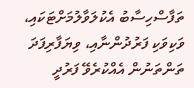ތަފާސްހިސާބު އެކުލަވާލުމަށްޓަކައި، ވަކިވަކި ފަރުދުންނާއި، ވިޔަފާރިފަދަ ތަންތަނުން އެއްކުރެވޭ ފަރުދީ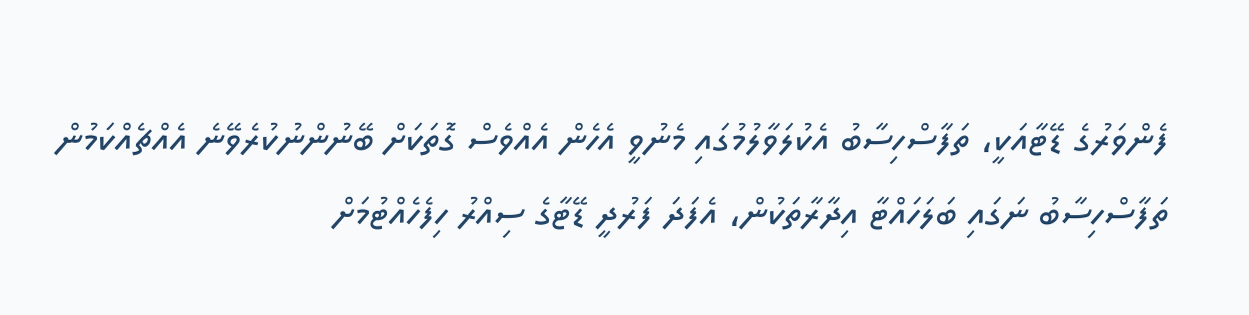ފެންވަރުގެ ޑޭޓާއަކީ، ތަފާސްހިސާބު އެކުލަވާލުމުގައި މެނުވީ އެހެން އެއްވެސް ގޮތަކަށް ބޭނުންނުކުރެވޭނެ އެއްޗެއްކަމުން ތަފާސްހިސާބު ނަގައި ބަލަހައްޓާ އިދާރާތަކުން، އެފަދަ ފަރުދީ ޑޭޓާގެ ސިއްރު ހިފެހެއްޓުމަށް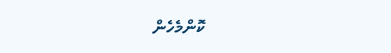ކޮންމެހެން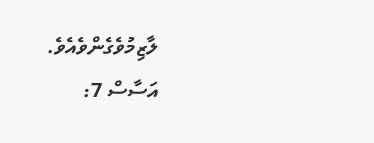ލާޒިމުވެގެންވެއެވެ.
އަސާސް 7: